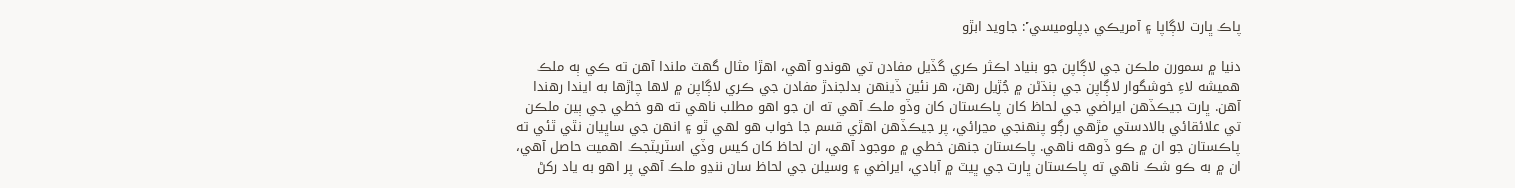پاڪ ڀارت لاڳاپا ۽ آمريڪي ڊپلوميسي ۡ: جاويد ابڙو

دنيا ۾ سمورن ملڪن جي لاڳاپن جو بنياد اڪثر ڪري گڏيل مفادن تي هوندو آهي، اهڙا مثال گهٽ ملندا آهن ته ڪي ٻه ملڪ هميشه لاءِ خوشگوار لاڳاپن جي ٻنڌڻن ۾ جُڙيل رهن، هر نئين ڏينهن بدلجندڙ مفادن جي ڪري لاڳاپن ۾ لاها چاڙها به ايندا رهندا آهن. ڀارت جيڪڏهن ايراضي جي لحاظ کان پاڪستان کان وڏو ملڪ آهي ته ان جو اهو مطلب ناهي ته هو خطي جي ٻين ملڪن تي علائقائي بالادستي مڙهي رڳو پنهنجي مڃرائي، پر جيڪڏهن اهڙي قسم جا خواب هو لهي ٿو ۽ انهن جي ساڀيان نٿي ٿئي ته پاڪستان جو ان ۾ ڪو ڏوهه ناهي. پاڪستان جنهن خطي ۾ موجود آهي، ان لحاظ کان کيس وڏي اسٽريٽجڪ اهميت حاصل آهي، ان ۾ به ڪو شڪ ناهي ته پاڪستان ڀارت جي ڀيٽ ۾ آبادي، ايراضي ۽ وسيلن جي لحاظ سان ننڍو ملڪ آهي پر اهو به ياد رکڻ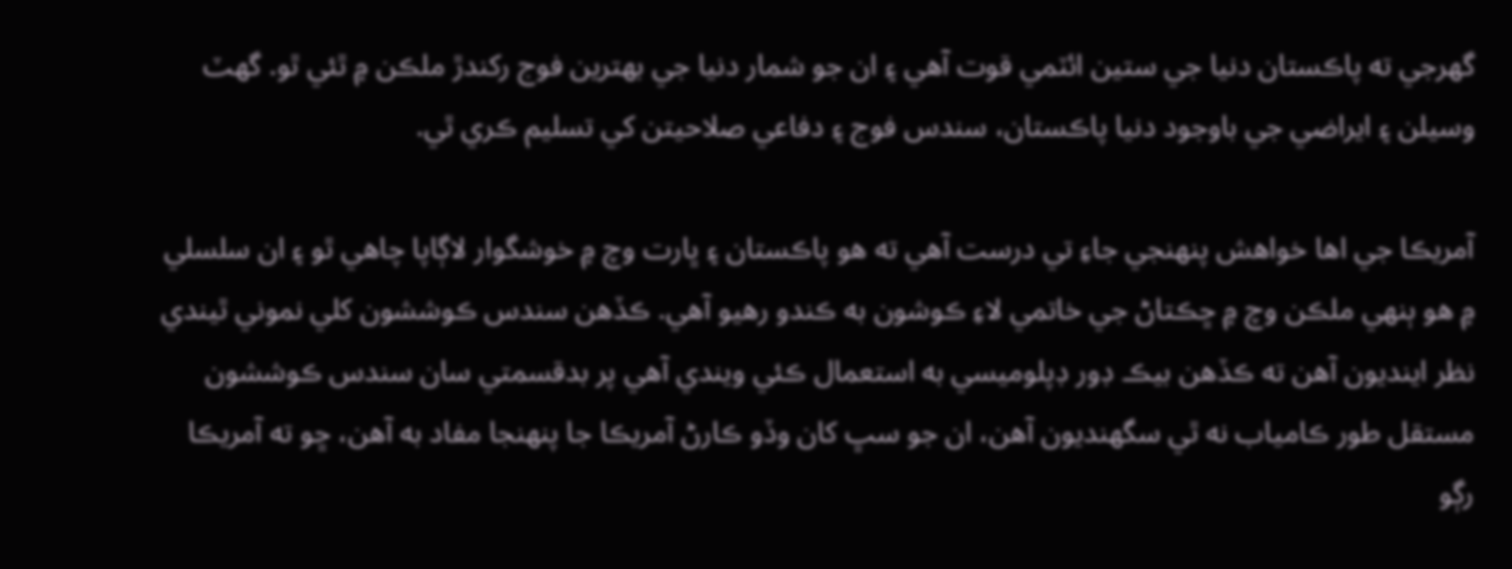گهرجي ته پاڪستان دنيا جي ستين ائٽمي قوت آهي ۽ ان جو شمار دنيا جي بهترين فوج رکندڙ ملڪن ۾ ٿئي ٿو. گهٽ وسيلن ۽ ايراضي جي باوجود دنيا پاڪستان، سندس فوج ۽ دفاعي صلاحيتن کي تسليم ڪري ٿي.

آمريڪا جي اها خواهش پنهنجي جاءِ تي درست آهي ته هو پاڪستان ۽ ڀارت وچ ۾ خوشگوار لاڳاپا چاهي ٿو ۽ ان سلسلي ۾ هو ٻنهي ملڪن وچ ۾ ڇڪتاڻ جي خاتمي لاءِ ڪوشون به ڪندو رهيو آهي. ڪڏهن سندس ڪوششون کلي نموني ٿيندي نظر اينديون آهن ته ڪڏهن بيڪ ڊور ڊپلوميسي به استعمال ڪئي ويندي آهي پر بدقسمتي سان سندس ڪوششون مستقل طور ڪامياب نه ٿي سگهنديون آهن، ان جو سڀ کان وڏو ڪارڻ آمريڪا جا پنهنجا مفاد به آهن، ڇو ته آمريڪا رڳو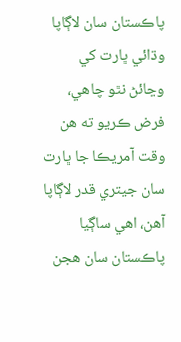پاڪستان سان لاڳاپا وڌائي ڀارت کي وڃائڻ نٿو چاهي، فرض ڪريو ته هن وقت آمريڪا جا ڀارت سان جيتري قدر لاڳاپا آهن، اهي ساڳيا پاڪستان سان هجن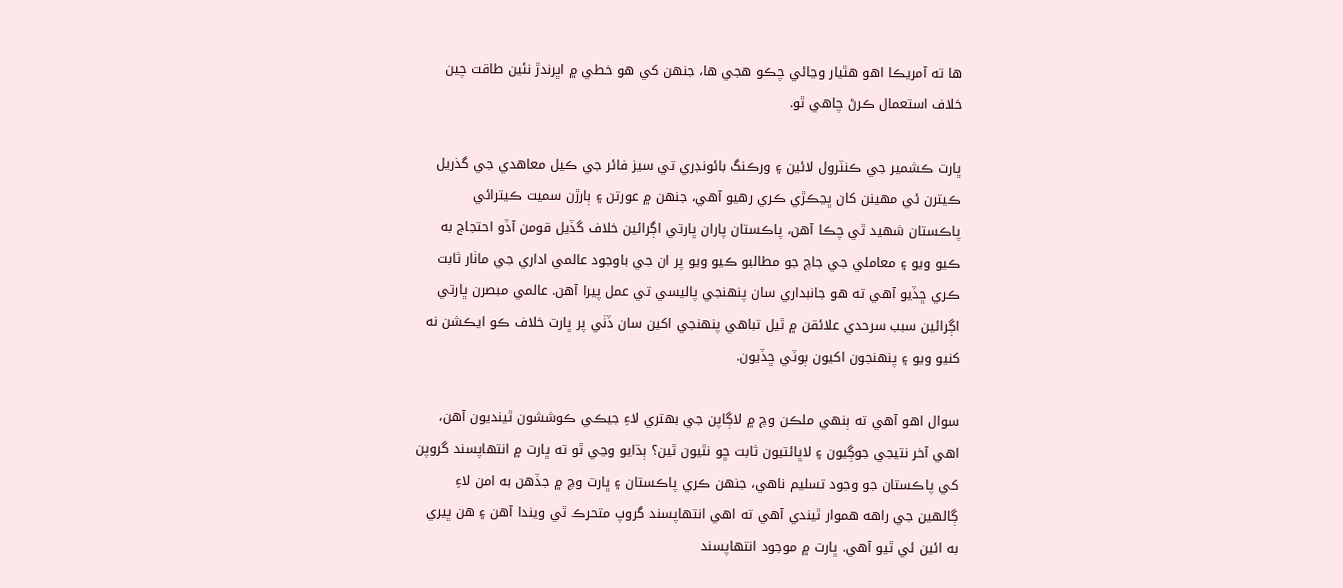ها ته آمريڪا اهو هٿيار وڃائي چڪو هجي ها، جنهن کي هو خطي ۾ اڀرندڙ نئين طاقت چين خلاف استعمال ڪرڻ چاهي ٿو.

ڀارت ڪشمير جي ڪنٽرول لائين ۽ ورڪنگ بائونڊري تي سيز فائر جي ڪيل معاهدي جي گذريل ڪيترن ئي مهينن کان ڀڃڪڙي ڪري رهيو آهي، جنهن ۾ عورتن ۽ ٻارڙن سميت ڪيترائي پاڪستان شهيد ٿي چڪا آهن، پاڪستان پاران ڀارتي اڳرائين خلاف گڏيل قومن آڏو احتجاج به ڪيو ويو ۽ معاملي جي جاچ جو مطالبو ڪيو ويو پر ان جي باوجود عالمي اداري جي ماٺار ثابت ڪري ڇڏيو آهي ته هو جانبداري سان پنهنجي پاليسي تي عمل پيرا آهن. عالمي مبصرن ڀارتي اڳرائين سبب سرحدي علائقن ۾ ٿيل تباهي پنهنجي اکين سان ڏٺي پر ڀارت خلاف ڪو ايڪشن نه کنيو ويو ۽ پنهنجون اکيون ٻوٽي ڇڏيون.

سوال اهو آهي ته ٻنهي ملڪن وچ ۾ لاڳاپن جي بهتري لاءِ جيڪي ڪوششون ٿينديون آهن، اهي آخر نتيجي جوڳيون ۽ لاڀائتيون ثابت ڇو نٿيون ٿين؟ ٻڌايو وڃي ٿو ته ڀارت ۾ انتهاپسند گروپن کي پاڪستان جو وجود تسليم ناهي، جنهن ڪري پاڪستان ۽ ڀارت وچ ۾ جڏهن به امن لاءِ ڳالهين جي راهه هموار ٿيندي آهي ته اهي انتهاپسند گروپ متحرڪ ٿي ويندا آهن ۽ هن ڀيري به ائين ئي ٿيو آهي. ڀارت ۾ موجود انتهاپسند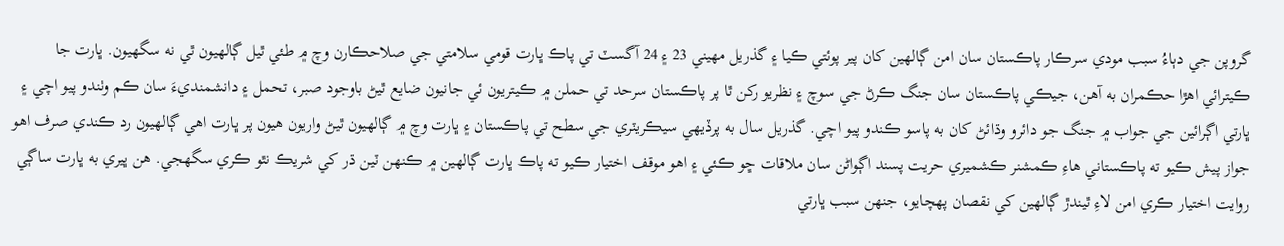گروپن جي دٻاءُ سبب مودي سرڪار پاڪستان سان امن ڳالهين کان پير پوئتي ڪيا ۽ گذريل مهيني 23 ۽ 24 آگسٽ تي پاڪ ڀارت قومي سلامتي جي صلاحڪارن وچ ۾ طئي ٿيل ڳالهيون ٿي نه سگهيون. ڀارت جا ڪيترائي اهڙا حڪمران به آهن، جيڪي پاڪستان سان جنگ ڪرڻ جي سوچ ۽ نظريو رکن ٿا پر پاڪستان سرحد تي حملن ۾ ڪيتريون ئي جانيون ضايع ٿيڻ باوجود صبر، تحمل ۽ دانشمنديءَ سان ڪم وٺندو پيو اچي ۽ ڀارتي اڳرائين جي جواب ۾ جنگ جو دائرو وڌائڻ کان به پاسو ڪندو پيو اچي. گذريل سال به پرڏيهي سيڪريٽري جي سطح تي پاڪستان ۽ ڀارت وچ ۾ ڳالهيون ٿيڻ واريون هيون پر ڀارت اهي ڳالهيون رد ڪندي صرف اهو جواز پيش ڪيو ته پاڪستاني هاءِ ڪمشنر ڪشميري حريت پسند اڳواڻن سان ملاقات ڇو ڪئي ۽ اهو موقف اختيار ڪيو ته پاڪ ڀارت ڳالهين ۾ ڪنهن ٽين ڌر کي شريڪ نٿو ڪري سگهجي. هن ڀيري به ڀارت ساڳي روايت اختيار ڪري امن لاءِ ٿيندڙ ڳالهين کي نقصان پهچايو، جنهن سبب ڀارتي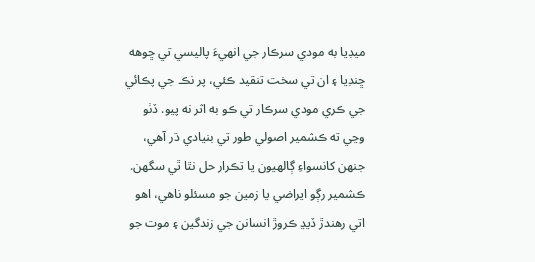ميڊيا به مودي سرڪار جي انهيءَ پاليسي تي ڇوهه ڇنڊيا ۽ ان تي سخت تنقيد ڪئي، پر نڪ جي پڪائي جي ڪري مودي سرڪار تي ڪو به اثر نه پيو. ڏٺو وڃي ته ڪشمير اصولي طور تي بنيادي ڌر آهي، جنهن کانسواءِ ڳالهيون يا تڪرار حل نٿا ٿي سگهن. ڪشمير رڳو ايراضي يا زمين جو مسئلو ناهي، اهو اتي رهندڙ ڏيڍ ڪروڙ انسانن جي زندگين ۽ موت جو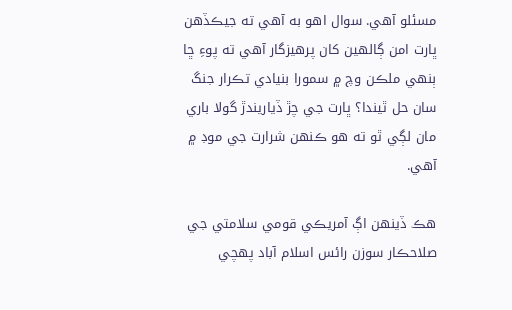مسئلو آهي. سوال اهو به آهي ته جيڪڏهن ڀارت امن ڳالهين کان پرهيزگار آهي ته پوءِ ڇا ٻنهي ملڪن وچ ۾ سمورا بنيادي تڪرار جنگ سان حل ٿيندا؟ ڀارت جي چڙ ڏياريندڙ گولا باري مان لڳي ٿو ته هو ڪنهن شرارت جي موڊ ۾ آهي.

هڪ ڏينهن اڳ آمريڪي قومي سلامتي جي صلاحڪار سوزن رائس اسلام آباد پهچي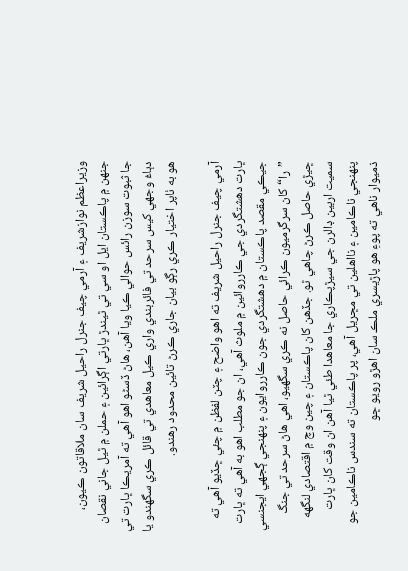وزيراعظم نوازشريف ۽ آرمي چيف جنرل راحيل شريف سان ملاقاتون ڪيون، جنهن ۾ پاڪستان ايل او سي تي ٿيندڙ ڀارتي اڳرائين ۽ حملن ۾ ٿيل جاني نقصان جا ثبوت سوزن رائس حوالي ڪيا ويا آهن، هاڻ ڏسڻو اهو آهي ته آمريڪا ڀارت تي دٻاءُ وجهي کيس سرحد تي فائربندي واري ڪيل معاهدي تي قائل ڪري سگهندو يا هو به ٺاپر اختيار ڪري رڳو بيان جاري ڪرڻ تائين محدود رهندو.

آرمي چيف جنرل راحيل شريف ته اهو واضح ۽ چٽن لفظن ۾ چئي ڇڏيو آهي ته ڀارت دهشتگردي جي ڪارروائين ۾ ملوث آهي، ان جو مطلب اهو به آهي ته ڀارت جيڪي مقصد پاڪستان ۾ دهشتگردي جون ڪارروايون ۽ پنهنجي ڳجهي ايجنسي ”را“ کان سرگرميون ڪرائي حاصل نه ڪري سگهيو، اهي هاڻ سرحد تي جنگ ڇيڙي حاصل ڪرڻ چاهي ٿو. جڏهن کان پاڪستان ۽ چين وچ ۾ اقتصادي لنگهه سميت اربين ڊالرن جي سيڙپڪاري جا معاهدا طئي ٿيا آهن ان وقت کان ڀارت پنهنجي ناڪامين ۽ نااهلين تي مڇريل آهي، پر پاڪستان ته سندس ناڪامين جو ذميوار ناهي ته پوءِ هو پاڙيسري ملڪ سان اهڙو رويو ڇو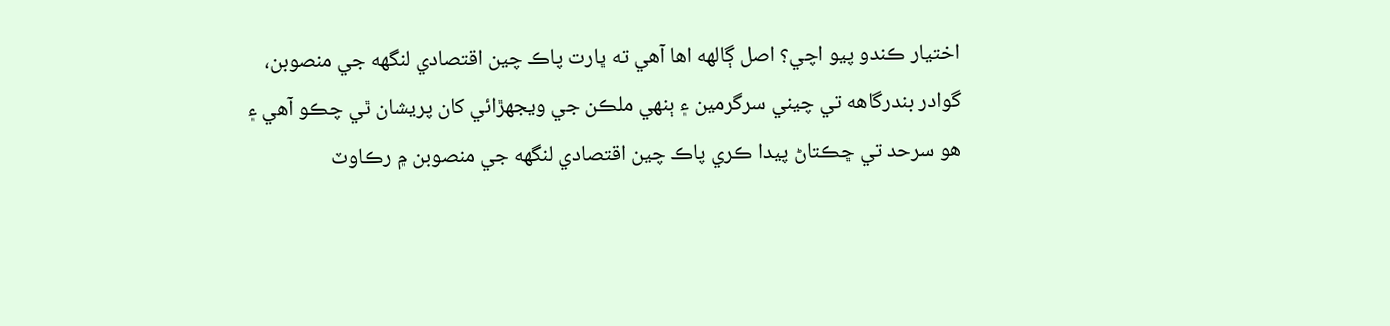اختيار ڪندو پيو اچي؟ اصل ڳالهه اها آهي ته ڀارت پاڪ چين اقتصادي لنگهه جي منصوبن، گوادر بندرگاهه تي چيني سرگرمين ۽ ٻنهي ملڪن جي ويجهڙائي کان پريشان ٿي چڪو آهي ۽ هو سرحد تي ڇڪتاڻ پيدا ڪري پاڪ چين اقتصادي لنگهه جي منصوبن ۾ رڪاوٽ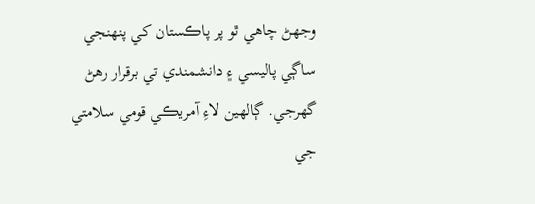وجهڻ چاهي ٿو پر پاڪستان کي پنهنجي ساڳي پاليسي ۽ دانشمندي تي برقرار رهڻ گهرجي. ڳالهين لاءِ آمريڪي قومي سلامتي جي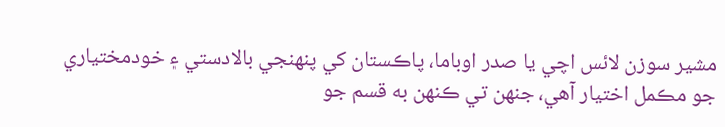مشير سوزن لائس اچي يا صدر اوباما، پاڪستان کي پنهنجي بالادستي ۽ خودمختياري جو مڪمل اختيار آهي، جنهن تي ڪنهن به قسم جو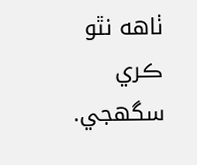ٺاهه نٿو ڪري سگهجي.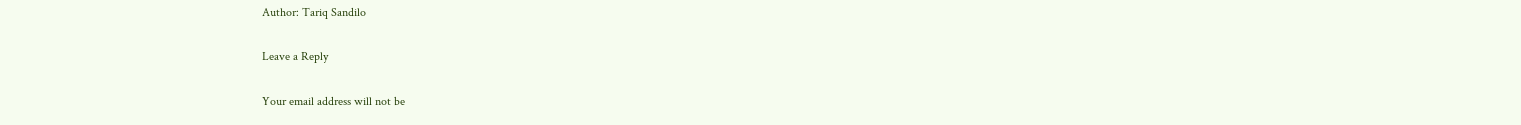Author: Tariq Sandilo

Leave a Reply

Your email address will not be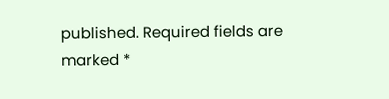published. Required fields are marked *